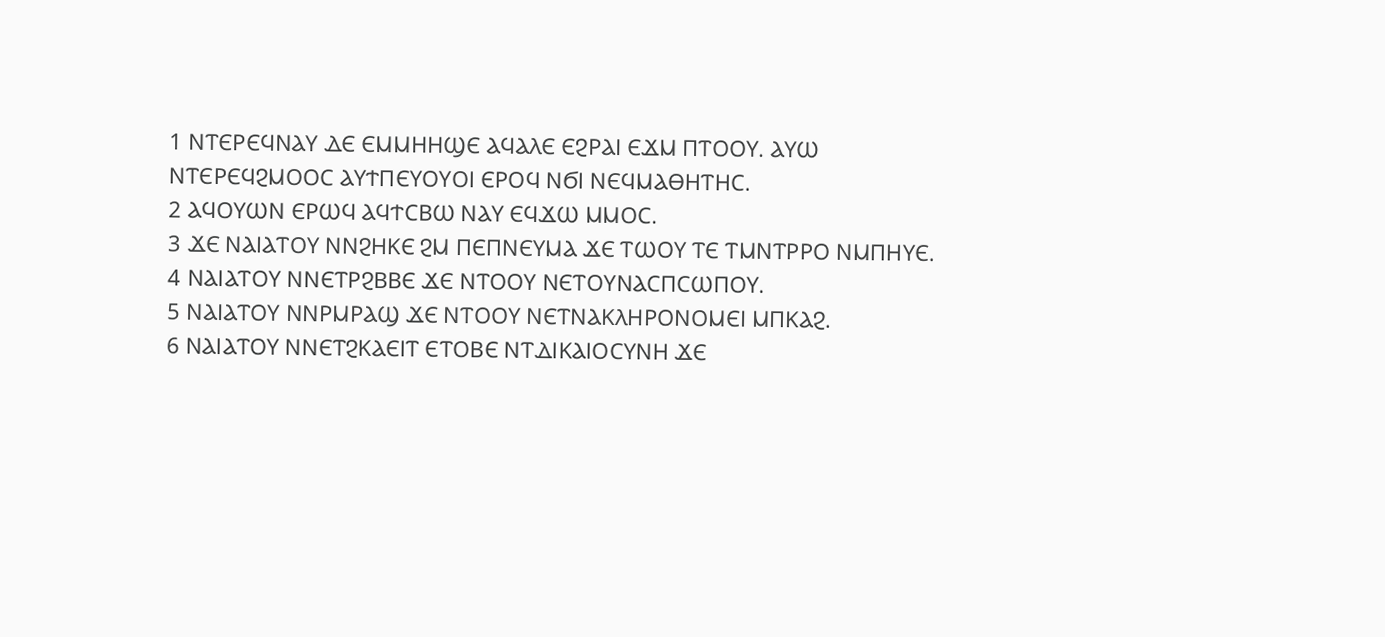1 ⲚⲦⲈⲢⲈϤⲚⲀⲨ ⲆⲈ ⲈⲘⲘⲎⲎϢⲈ ⲀϤⲀⲖⲈ ⲈϨⲢⲀⲒ ⲈϪⲘ ⲠⲦⲞⲞⲨ. ⲀⲨⲰ ⲚⲦⲈⲢⲈϤϨⲘⲞⲞⲤ ⲀⲨϮⲠⲈⲨⲞⲨⲞⲒ ⲈⲢⲞϤ ⲚϬⲒ ⲚⲈϤⲘⲀⲐⲎⲦⲎⲤ.
2 ⲀϤⲞⲨⲰⲚ ⲈⲢⲰϤ ⲀϤϮⲤⲂⲰ ⲚⲀⲨ ⲈϤϪⲰ ⲘⲘⲞⲤ.
3 ϪⲈ ⲚⲀⲒⲀⲦⲞⲨ ⲚⲚϨⲎⲔⲈ ϨⲘ ⲠⲈⲠⲚⲈⲨⲘⲀ ϪⲈ ⲦⲰⲞⲨ ⲦⲈ ⲦⲘⲚⲦⲢⲢⲞ ⲚⲘⲠⲎⲨⲈ.
4 ⲚⲀⲒⲀⲦⲞⲨ ⲚⲚⲈⲦⲢϨⲂⲂⲈ ϪⲈ ⲚⲦⲞⲞⲨ ⲚⲈⲦⲞⲨⲚⲀⲤⲠⲤⲰⲠⲞⲨ.
5 ⲚⲀⲒⲀⲦⲞⲨ ⲚⲚⲢⲘⲢⲀϢ ϪⲈ ⲚⲦⲞⲞⲨ ⲚⲈⲦⲚⲀⲔⲖⲎⲢⲞⲚⲞⲘⲈⲒ ⲘⲠⲔⲀϨ.
6 ⲚⲀⲒⲀⲦⲞⲨ ⲚⲚⲈⲦϨⲔⲀⲈⲒⲦ ⲈⲦⲞⲂⲈ ⲚⲦⲆⲒⲔⲀⲒⲞⲤⲨⲚⲎ ϪⲈ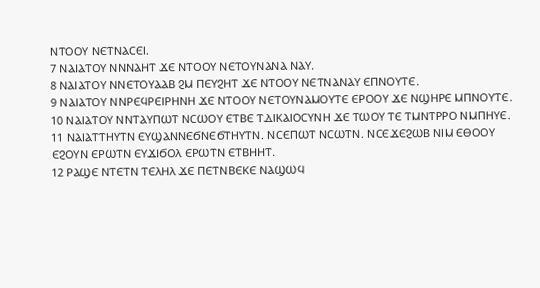ⲚⲦⲞⲞⲨ ⲚⲈⲦⲚⲀⲤⲈⲒ.
7 ⲚⲀⲒⲀⲦⲞⲨ ⲚⲚⲚⲀⲎⲦ ϪⲈ ⲚⲦⲞⲞⲨ ⲚⲈⲦⲞⲨⲚⲀⲚⲀ ⲚⲀⲨ.
8 ⲚⲀⲒⲀⲦⲞⲨ ⲚⲚⲈⲦⲞⲨⲀⲀⲂ ϨⲘ ⲠⲈⲨϨⲎⲦ ϪⲈ ⲚⲦⲞⲞⲨ ⲚⲈⲦⲚⲀⲚⲀⲨ ⲈⲠⲚⲞⲨⲦⲈ.
9 ⲚⲀⲒⲀⲦⲞⲨ ⲚⲚⲢⲈϤⲢⲈⲒⲢⲎⲚⲎ ϪⲈ ⲚⲦⲞⲞⲨ ⲚⲈⲦⲞⲨⲚⲀⲘⲞⲨⲦⲈ ⲈⲢⲞⲞⲨ ϪⲈ ⲚϢⲎⲢⲈ ⲘⲠⲚⲞⲨⲦⲈ.
10 ⲚⲀⲒⲀⲦⲞⲨ ⲚⲚⲦⲀⲨⲠⲰⲦ ⲚⲤⲰⲞⲨ ⲈⲦⲂⲈ ⲦⲆⲒⲔⲀⲒⲞⲤⲨⲚⲎ ϪⲈ ⲦⲰⲞⲨ ⲦⲈ ⲦⲘⲚⲦⲢⲢⲞ ⲚⲘⲠⲎⲨⲈ.
11 ⲚⲀⲒⲀⲦⲦⲎⲨⲦⲚ ⲈⲨϢⲀⲚⲚⲈϬⲚⲈϬⲦⲎⲨⲦⲚ. ⲚⲤⲈⲠⲰⲦ ⲚⲤⲰⲦⲚ. ⲚⲤⲈϪⲈϨⲰⲂ ⲚⲒⲘ ⲈⲐⲞⲞⲨ ⲈϨⲞⲨⲚ ⲈⲢⲰⲦⲚ ⲈⲨϪⲒϬⲞⲖ ⲈⲢⲰⲦⲚ ⲈⲦⲂⲎⲎⲦ.
12 ⲢⲀϢⲈ ⲚⲦⲈⲦⲚ ⲦⲈⲖⲎⲖ ϪⲈ ⲠⲈⲦⲚⲂⲈⲔⲈ ⲚⲀϢⲰϤ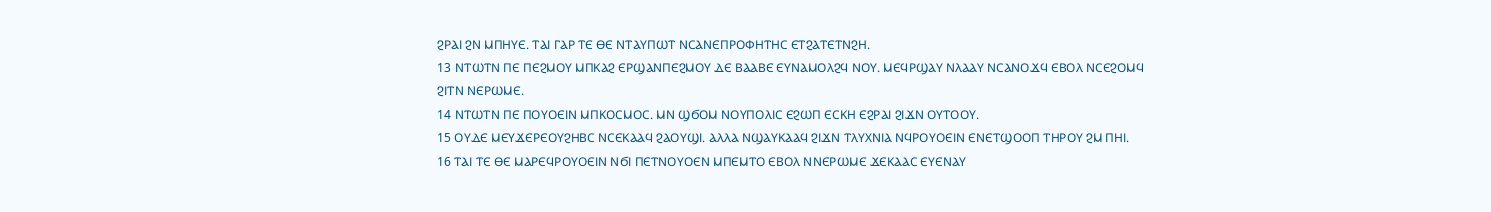ϨⲢⲀⲒ ϨⲚ ⲘⲠⲎⲨⲈ. ⲦⲀⲒ ⲄⲀⲢ ⲦⲈ ⲐⲈ ⲚⲦⲀⲨⲠⲰⲦ ⲚⲤⲀⲚⲈⲠⲢⲞⲪⲎⲦⲎⲤ ⲈⲦϨⲀⲦⲈⲦⲚϨⲎ.
13 ⲚⲦⲰⲦⲚ ⲠⲈ ⲠⲈϨⲘⲞⲨ ⲘⲠⲔⲀϨ ⲈⲢϢⲀⲚⲠⲈϨⲘⲞⲨ ⲆⲈ ⲂⲀⲀⲂⲈ ⲈⲨⲚⲀⲘⲞⲖϨϤ ⲚⲞⲨ. ⲘⲈϤⲢϢⲀⲨ ⲚⲖⲀⲀⲨ ⲚⲤⲀⲚⲞϪϤ ⲈⲂⲞⲖ ⲚⲤⲈϨⲞⲘϤ ϨⲒⲦⲚ ⲚⲈⲢⲰⲘⲈ.
14 ⲚⲦⲰⲦⲚ ⲠⲈ ⲠⲞⲨⲞⲈⲒⲚ ⲘⲠⲔⲞⲤⲘⲞⲤ. ⲘⲚ ϢϬⲞⲘ ⲚⲞⲨⲠⲞⲖⲒⲤ ⲈϨⲰⲠ ⲈⲤⲔⲎ ⲈϨⲢⲀⲒ ϨⲒϪⲚ ⲞⲨⲦⲞⲞⲨ.
15 ⲞⲨⲆⲈ ⲘⲈⲨϪⲈⲢⲈⲞⲨϨⲎⲂⲤ ⲚⲤⲈⲔⲀⲀϤ ϨⲀⲞⲨϢⲒ. ⲀⲖⲖⲀ ⲚϢⲀⲨⲔⲀⲀϤ ϨⲒϪⲚ ⲦⲖⲨⲬⲚⲒⲀ ⲚϤⲢⲞⲨⲞⲈⲒⲚ ⲈⲚⲈⲦϢⲞⲞⲠ ⲦⲎⲢⲞⲨ ϨⲘ ⲠⲎⲒ.
16 ⲦⲀⲒ ⲦⲈ ⲐⲈ ⲘⲀⲢⲈϤⲢⲞⲨⲞⲈⲒⲚ ⲚϬⲒ ⲠⲈⲦⲚⲞⲨⲞⲈⲚ ⲘⲠⲈⲘⲦⲞ ⲈⲂⲞⲖ ⲚⲚⲈⲢⲰⲘⲈ ϪⲈⲔⲀⲀⲤ ⲈⲨⲈⲚⲀⲨ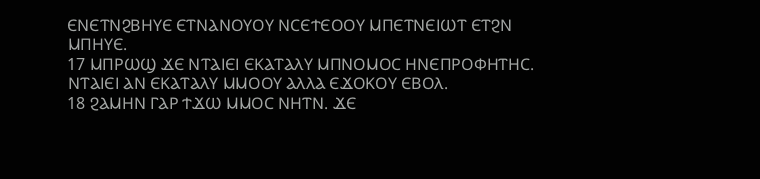ⲈⲚⲈⲦⲚϨⲂⲎⲨⲈ ⲈⲦⲚⲀⲚⲞⲨⲞⲨ ⲚⲤⲈϮⲈⲞⲞⲨ ⲘⲠⲈⲦⲚⲈⲒⲰⲦ ⲈⲦϨⲚ ⲘⲠⲎⲨⲈ.
17 ⲘⲠⲢⲰϢ ϪⲈ ⲚⲦⲀⲒⲈⲒ ⲈⲔⲀⲦⲀⲖⲨ ⲘⲠⲚⲞⲘⲞⲤ ⲎⲚⲈⲠⲢⲞⲪⲎⲦⲎⲤ. ⲚⲦⲀⲒⲈⲒ ⲀⲚ ⲈⲔⲀⲦⲀⲖⲨ ⲘⲘⲞⲞⲨ ⲀⲖⲖⲀ ⲈϪⲞⲔⲞⲨ ⲈⲂⲞⲖ.
18 ϨⲀⲘⲎⲚ ⲄⲀⲢ ϮϪⲰ ⲘⲘⲞⲤ ⲚⲎⲦⲚ. ϪⲈ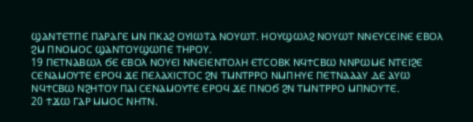ϢⲀⲚⲦⲈⲦⲠⲈ ⲠⲀⲢⲀⲄⲈ ⲘⲚ ⲠⲔⲀϨ ⲞⲨⲒⲰⲦⲀ ⲚⲞⲨⲰⲦ. ⲎⲞⲨϢⲰⲖϨ ⲚⲞⲨⲰⲦ ⲚⲚⲈⲨⲤⲈⲒⲚⲈ ⲈⲂⲞⲖ ϨⲘ ⲠⲚⲞⲘⲞⲤ ϢⲀⲚⲦⲞⲨϢⲰⲠⲈ ⲦⲎⲢⲞⲨ.
19 ⲠⲈⲦⲚⲀⲂⲰⲖ ϬⲈ ⲈⲂⲞⲖ ⲚⲞⲨⲈⲒ ⲚⲚⲈⲒⲈⲚⲦⲞⲖⲎ ⲈⲦⲤⲞⲂⲔ ⲚϤϮⲤⲂⲰ ⲚⲚⲢⲰⲘⲈ ⲚⲦⲈⲒϨⲈ ⲤⲈⲚⲀⲘⲞⲨⲦⲈ ⲈⲢⲞϤ ϪⲈ ⲠⲈⲖⲀⲬⲒⲤⲦⲞⲤ ϨⲚ ⲦⲘⲚⲦⲢⲢⲞ ⲚⲘⲠⲎⲨⲈ ⲠⲈⲦⲚⲀⲀⲀⲨ ⲆⲈ ⲀⲨⲰ ⲚϤϮⲤⲂⲰ ⲚϨⲎⲦⲞⲨ ⲠⲀⲒ ⲤⲈⲚⲀⲘⲞⲨⲦⲈ ⲈⲢⲞϤ ϪⲈ ⲠⲚⲞϬ ϨⲚ ⲦⲘⲚⲦⲢⲢⲞ ⲘⲠⲚⲞⲨⲦⲈ.
20 ϮϪⲰ ⲄⲀⲢ ⲘⲘⲞⲤ ⲚⲎⲦⲚ.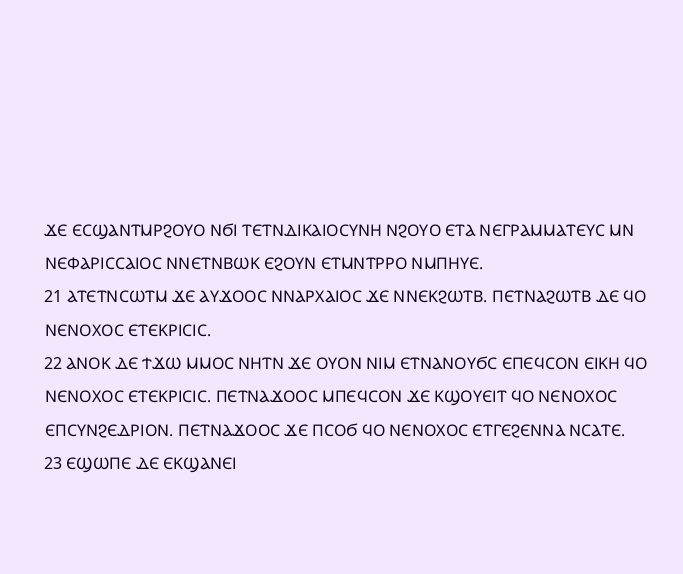ϪⲈ ⲈⲤϢⲀⲚⲦⲘⲢϨⲞⲨⲞ ⲚϬⲒ ⲦⲈⲦⲚⲆⲒⲔⲀⲒⲞⲤⲨⲚⲎ ⲚϨⲞⲨⲞ ⲈⲦⲀ ⲚⲈⲄⲢⲀⲘⲘⲀⲦⲈⲨⲤ ⲘⲚ ⲚⲈⲪⲀⲢⲒⲤⲤⲀⲒⲞⲤ ⲚⲚⲈⲦⲚⲂⲰⲔ ⲈϨⲞⲨⲚ ⲈⲦⲘⲚⲦⲢⲢⲞ ⲚⲘⲠⲎⲨⲈ.
21 ⲀⲦⲈⲦⲚⲤⲰⲦⲘ ϪⲈ ⲀⲨϪⲞⲞⲤ ⲚⲚⲀⲢⲬⲀⲒⲞⲤ ϪⲈ ⲚⲚⲈⲔϨⲰⲦⲂ. ⲠⲈⲦⲚⲀϨⲰⲦⲂ ⲆⲈ ϤⲞ ⲚⲈⲚⲞⲬⲞⲤ ⲈⲦⲈⲔⲢⲒⲤⲒⲤ.
22 ⲀⲚⲞⲔ ⲆⲈ ϮϪⲰ ⲘⲘⲞⲤ ⲚⲎⲦⲚ ϪⲈ ⲞⲨⲞⲚ ⲚⲒⲘ ⲈⲦⲚⲀⲚⲞⲨϬⲤ ⲈⲠⲈϤⲤⲞⲚ ⲈⲒⲔⲎ ϤⲞ ⲚⲈⲚⲞⲬⲞⲤ ⲈⲦⲈⲔⲢⲒⲤⲒⲤ. ⲠⲈⲦⲚⲀϪⲞⲞⲤ ⲘⲠⲈϤⲤⲞⲚ ϪⲈ ⲔϢⲞⲨⲈⲒⲦ ϤⲞ ⲚⲈⲚⲞⲬⲞⲤ ⲈⲠⲤⲨⲚϨⲈⲆⲢⲒⲞⲚ. ⲠⲈⲦⲚⲀϪⲞⲞⲤ ϪⲈ ⲠⲤⲞϬ ϤⲞ ⲚⲈⲚⲞⲬⲞⲤ ⲈⲦⲄⲈϨⲈⲚⲚⲀ ⲚⲤⲀⲦⲈ.
23 ⲈϢⲰⲠⲈ ⲆⲈ ⲈⲔϢⲀⲚⲈⲒ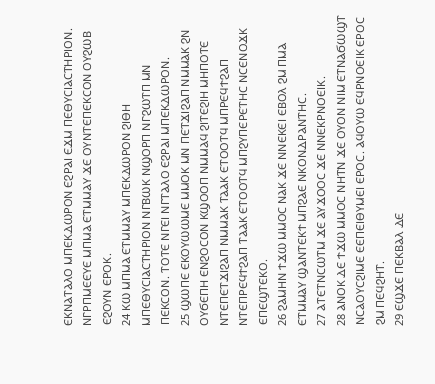ⲈⲔⲚⲀⲦⲀⲖⲞ ⲘⲠⲈⲔⲆⲰⲢⲞⲚ ⲈϨⲢⲀⲒ ⲈϪⲘ ⲠⲈⲐⲨⲤⲒⲀⲤⲦⲎⲢⲒⲞⲚ. ⲚⲄⲢⲠⲘⲈⲈⲨⲈ ⲘⲠⲘⲀ ⲈⲦⲘⲘⲀⲨ ϪⲈ ⲞⲨⲚⲦⲈⲠⲈⲔⲤⲞⲚ ⲞⲨϨⲰⲂ ⲈϨⲞⲨⲚ ⲈⲢⲞⲔ.
24 ⲔⲰ ⲘⲠⲘⲀ ⲈⲦⲘⲘⲀⲨ ⲘⲠⲈⲔⲆⲰⲢⲞⲚ ϨⲒⲐⲎ ⲘⲠⲈⲐⲨⲤⲒⲀⲤⲦⲎⲢⲒⲞⲚ ⲚⲄⲂⲰⲔ ⲚϢⲞⲢⲠ ⲚⲄϨⲰⲦⲠ ⲘⲚ ⲠⲈⲔⲤⲞⲚ. ⲦⲞⲦⲈ ⲚⲄⲈⲒ ⲚⲄⲦⲀⲖⲞ ⲈϨⲢⲀⲒ ⲘⲠⲈⲔⲆⲰⲢⲞⲚ.
25 ϢⲰⲠⲈ ⲈⲔⲞⲨⲰⲰⲘⲈ ⲘⲘⲞⲔ ⲘⲚ ⲠⲈⲦϪⲒϨⲀⲠ ⲚⲘⲘⲀⲔ ϨⲚ ⲞⲨϬⲈⲠⲎ ⲈⲚϨⲞⲤⲞⲚ ⲔϢⲞⲞⲠ ⲚⲘⲘⲀϤ ϨⲒⲦⲈϨⲒⲎ ⲘⲎⲠⲞⲦⲈ ⲚⲦⲈⲠⲈⲦϪⲒϨⲀⲠ ⲚⲘⲘⲀⲔ ⲦⲀⲀⲔ ⲈⲦⲞⲞⲦϤ ⲘⲠⲢⲈϤϮϨⲀⲠ ⲚⲦⲈⲠⲢⲈϤϮϨⲀⲠ ⲦⲀⲀⲔ ⲈⲦⲞⲞⲦϤ ⲘⲠϨⲨⲠⲈⲢⲈⲦⲎⲤ ⲚⲤⲈⲚⲞϪⲔ ⲈⲠⲈϢⲦⲈⲔⲞ.
26 ϨⲀⲘⲎⲚ ϮϪⲰ ⲘⲘⲞⲤ ⲚⲀⲔ ϪⲈ ⲚⲚⲈⲔⲈⲒ ⲈⲂⲞⲖ ϨⲘ ⲠⲘⲀ ⲈⲦⲘⲘⲀⲨ ϢⲀⲚⲦⲈⲔϮ ⲘⲠϨⲀⲈ ⲚⲔⲞⲚⲆⲢⲀⲚⲦⲎⲤ.
27 ⲀⲦⲈⲦⲚⲤⲰⲦⲘ ϪⲈ ⲀⲨϪⲞⲞⲤ ϪⲈ ⲚⲚⲈⲔⲢⲚⲞⲈⲒⲔ.
28 ⲀⲚⲞⲔ ⲆⲈ ϮϪⲰ ⲘⲘⲞⲤ ⲚⲎⲦⲚ ϪⲈ ⲞⲨⲞⲚ ⲚⲒⲘ ⲈⲦⲚⲀϬⲰϢⲦ ⲚⲤⲀⲞⲨⲤϨⲒⲘⲈ ⲈⲈⲠⲈⲒⲐⲨⲘⲈⲒ ⲈⲢⲞⲤ. ⲀϤⲞⲨⲰ ⲈϤⲢⲚⲞⲈⲒⲔ ⲈⲢⲞⲤ ϨⲘ ⲠⲈϤϨⲎⲦ.
29 ⲈϢϪⲈ ⲠⲈⲔⲂⲀⲖ ⲆⲈ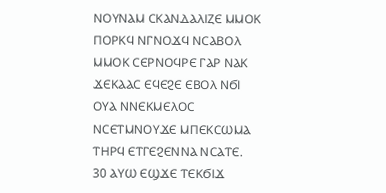ⲚⲞⲨⲚⲀⲘ ⲤⲔⲀⲚⲆⲀⲖⲒⲌⲈ ⲘⲘⲞⲔ ⲠⲞⲢⲔϤ ⲚⲄⲚⲞϪϤ ⲚⲤⲀⲂⲞⲖ ⲘⲘⲞⲔ ⲤⲈⲢⲚⲞϤⲢⲈ ⲄⲀⲢ ⲚⲀⲔ ϪⲈⲔⲀⲀⲤ ⲈϤⲈϨⲈ ⲈⲂⲞⲖ ⲚϬⲒ ⲞⲨⲀ ⲚⲚⲈⲔⲘⲈⲖⲞⲤ ⲚⲤⲈⲦⲘⲚⲞⲨϪⲈ ⲘⲠⲈⲔⲤⲰⲘⲀ ⲦⲎⲢϤ ⲈⲦⲄⲈϨⲈⲚⲚⲀ ⲚⲤⲀⲦⲈ.
30 ⲀⲨⲰ ⲈϢϪⲈ ⲦⲈⲔϬⲒϪ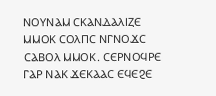ⲚⲞⲨⲚⲀⲘ ⲤⲔⲀⲚⲆⲀⲖⲒⲌⲈ ⲘⲘⲞⲔ ⲤⲞⲖⲠⲤ ⲚⲄⲚⲞϪⲤ ⲤⲀⲂⲞⲖ ⲘⲘⲞⲔ. ⲤⲈⲢⲚⲞϤⲢⲈ ⲄⲀⲢ ⲚⲀⲔ ϪⲈⲔⲀⲀⲤ ⲈϤⲈϨⲈ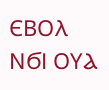ⲈⲂⲞⲖ ⲚϬⲒ ⲞⲨⲀ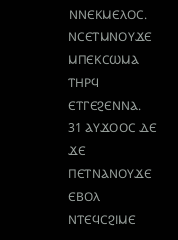ⲚⲚⲈⲔⲘⲈⲖⲞⲤ. ⲚⲤⲈⲦⲘⲚⲞⲨϪⲈ ⲘⲠⲈⲔⲤⲰⲘⲀ ⲦⲎⲢϤ ⲈⲦⲄⲈϨⲈⲚⲚⲀ.
31 ⲀⲨϪⲞⲞⲤ ⲆⲈ ϪⲈ ⲠⲈⲦⲚⲀⲚⲞⲨϪⲈ ⲈⲂⲞⲖ ⲚⲦⲈϤⲤϨⲒⲘⲈ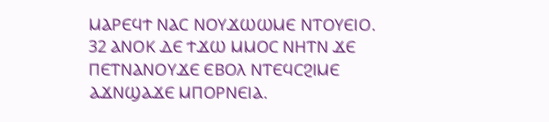ⲘⲀⲢⲈϤϮ ⲚⲀⲤ ⲚⲞⲨϪⲰⲰⲘⲈ ⲚⲦⲞⲨⲈⲒⲞ.
32 ⲀⲚⲞⲔ ⲆⲈ ϮϪⲰ ⲘⲘⲞⲤ ⲚⲎⲦⲚ ϪⲈ ⲠⲈⲦⲚⲀⲚⲞⲨϪⲈ ⲈⲂⲞⲖ ⲚⲦⲈϤⲤϨⲒⲘⲈ ⲀϪⲚϢⲀϪⲈ ⲘⲠⲞⲢⲚⲈⲒⲀ.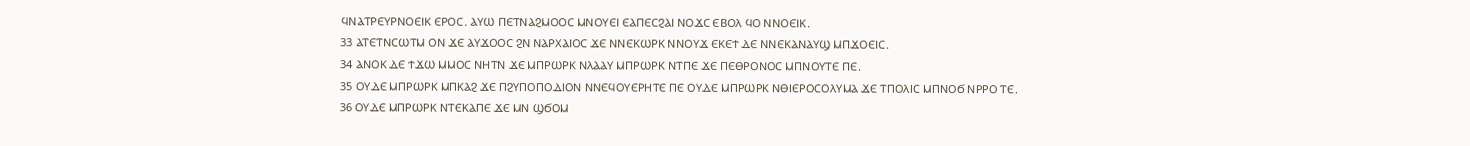ϤⲚⲀⲦⲢⲈⲨⲢⲚⲞⲈⲒⲔ ⲈⲢⲞⲤ. ⲀⲨⲰ ⲠⲈⲦⲚⲀϨⲘⲞⲞⲤ ⲘⲚⲞⲨⲈⲒ ⲈⲀⲠⲈⲤϨⲀⲒ ⲚⲞϪⲤ ⲈⲂⲞⲖ ϤⲞ ⲚⲚⲞⲈⲒⲔ.
33 ⲀⲦⲈⲦⲚⲤⲰⲦⲘ ⲞⲚ ϪⲈ ⲀⲨϪⲞⲞⲤ ϨⲚ ⲚⲀⲢⲬⲀⲒⲞⲤ ϪⲈ ⲚⲚⲈⲔⲰⲢⲔ ⲚⲚⲞⲨϪ ⲈⲔⲈϮ ⲆⲈ ⲚⲚⲈⲔⲀⲚⲀⲨϢ ⲘⲠϪⲞⲈⲒⲤ.
34 ⲀⲚⲞⲔ ⲆⲈ ϮϪⲰ ⲘⲘⲞⲤ ⲚⲎⲦⲚ ϪⲈ ⲘⲠⲢⲰⲢⲔ ⲚⲖⲀⲀⲨ ⲘⲠⲢⲰⲢⲔ ⲚⲦⲠⲈ ϪⲈ ⲠⲈⲐⲢⲞⲚⲞⲤ ⲘⲠⲚⲞⲨⲦⲈ ⲠⲈ.
35 ⲞⲨⲆⲈ ⲘⲠⲢⲰⲢⲔ ⲘⲠⲔⲀϨ ϪⲈ ⲠϨⲨⲠⲞⲠⲞⲆⲒⲞⲚ ⲚⲚⲈϤⲞⲨⲈⲢⲎⲦⲈ ⲠⲈ ⲞⲨⲆⲈ ⲘⲠⲢⲰⲢⲔ ⲚⲐⲒⲈⲢⲞⲤⲞⲖⲨⲘⲀ ϪⲈ ⲦⲠⲞⲖⲒⲤ ⲘⲠⲚⲞϬ ⲚⲢⲢⲞ ⲦⲈ.
36 ⲞⲨⲆⲈ ⲘⲠⲢⲰⲢⲔ ⲚⲦⲈⲔⲀⲠⲈ ϪⲈ ⲘⲚ ϢϬⲞⲘ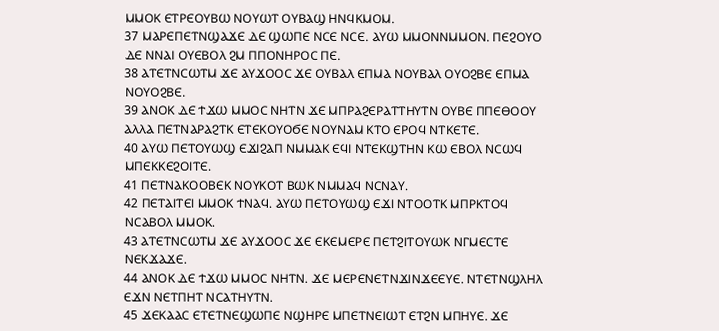ⲘⲘⲞⲔ ⲈⲦⲢⲈⲞⲨⲂⲰ ⲚⲞⲨⲰⲦ ⲞⲨⲂⲀϢ ⲎⲚϤⲔⲘⲞⲘ.
37 ⲘⲀⲢⲈⲠⲈⲦⲚϢⲀϪⲈ ⲆⲈ ϢⲰⲠⲈ ⲚⲤⲈ ⲚⲤⲈ. ⲀⲨⲰ ⲘⲘⲞⲚⲚⲘⲘⲞⲚ. ⲠⲈϨⲞⲨⲞ ⲆⲈ ⲚⲚⲀⲒ ⲞⲨⲈⲂⲞⲖ ϨⲘ ⲠⲠⲞⲚⲎⲢⲞⲤ ⲠⲈ.
38 ⲀⲦⲈⲦⲚⲤⲰⲦⲘ ϪⲈ ⲀⲨϪⲞⲞⲤ ϪⲈ ⲞⲨⲂⲀⲖ ⲈⲠⲘⲀ ⲚⲞⲨⲂⲀⲖ ⲞⲨⲞϨⲂⲈ ⲈⲠⲘⲀ ⲚⲞⲨⲞϨⲂⲈ.
39 ⲀⲚⲞⲔ ⲆⲈ ϮϪⲰ ⲘⲘⲞⲤ ⲚⲎⲦⲚ ϪⲈ ⲘⲠⲢⲀϨⲈⲢⲀⲦⲦⲎⲨⲦⲚ ⲞⲨⲂⲈ ⲠⲠⲈⲐⲞⲞⲨ ⲀⲖⲖⲀ ⲠⲈⲦⲚⲀⲢⲀϨⲦⲔ ⲈⲦⲈⲔⲞⲨⲞϬⲈ ⲚⲞⲨⲚⲀⲘ ⲔⲦⲞ ⲈⲢⲞϤ ⲚⲦⲔⲈⲦⲈ.
40 ⲀⲨⲰ ⲠⲈⲦⲞⲨⲰϢ ⲈϪⲒϨⲀⲠ ⲚⲘⲘⲀⲔ ⲈϤⲒ ⲚⲦⲈⲔϢⲦⲎⲚ ⲔⲰ ⲈⲂⲞⲖ ⲚⲤⲰϤ ⲘⲠⲈⲔⲔⲈϨⲞⲒⲦⲈ.
41 ⲠⲈⲦⲚⲀⲔⲞⲞⲂⲈⲔ ⲚⲞⲨⲔⲞⲦ ⲂⲰⲔ ⲚⲘⲘⲀϤ ⲚⲤⲚⲀⲨ.
42 ⲠⲈⲦⲀⲒⲦⲈⲒ ⲘⲘⲞⲔ ϮⲚⲀϤ. ⲀⲨⲰ ⲠⲈⲦⲞⲨⲰϢ ⲈϪⲒ ⲚⲦⲞⲞⲦⲔ ⲘⲠⲢⲔⲦⲞϤ ⲚⲤⲀⲂⲞⲖ ⲘⲘⲞⲔ.
43 ⲀⲦⲈⲦⲚⲤⲰⲦⲘ ϪⲈ ⲀⲨϪⲞⲞⲤ ϪⲈ ⲈⲔⲈⲘⲈⲢⲈ ⲠⲈⲦϨⲒⲦⲞⲨⲰⲔ ⲚⲄⲘⲈⲤⲦⲈ ⲚⲈⲔϪⲀϪⲈ.
44 ⲀⲚⲞⲔ ⲆⲈ ϮϪⲰ ⲘⲘⲞⲤ ⲚⲎⲦⲚ. ϪⲈ ⲘⲈⲢⲈⲚⲈⲦⲚϪⲒⲚϪⲈⲈⲨⲈ. ⲚⲦⲈⲦⲚϢⲖⲎⲖ ⲈϪⲚ ⲚⲈⲦⲠⲎⲦ ⲚⲤⲀⲦⲎⲨⲦⲚ.
45 ϪⲈⲔⲀⲀⲤ ⲈⲦⲈⲦⲚⲈϢⲰⲠⲈ ⲚϢⲎⲢⲈ ⲘⲠⲈⲦⲚⲈⲒⲰⲦ ⲈⲦϨⲚ ⲘⲠⲎⲨⲈ. ϪⲈ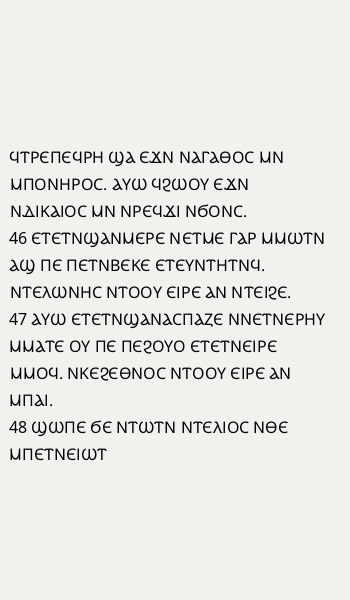ϤⲦⲢⲈⲠⲈϤⲢⲎ ϢⲀ ⲈϪⲚ ⲚⲀⲄⲀⲐⲞⲤ ⲘⲚ ⲘⲠⲞⲚⲎⲢⲞⲤ. ⲀⲨⲰ ϤϨⲰⲞⲨ ⲈϪⲚ ⲚⲆⲒⲔⲀⲒⲞⲤ ⲘⲚ ⲚⲢⲈϤϪⲒ ⲚϬⲞⲚⲤ.
46 ⲈⲦⲈⲦⲚϢⲀⲚⲘⲈⲢⲈ ⲚⲈⲦⲘⲈ ⲄⲀⲢ ⲘⲘⲰⲦⲚ ⲀϢ ⲠⲈ ⲠⲈⲦⲚⲂⲈⲔⲈ ⲈⲦⲈⲨⲚⲦⲎⲦⲚϤ. ⲚⲦⲈⲖⲰⲚⲎⲤ ⲚⲦⲞⲞⲨ ⲈⲒⲢⲈ ⲀⲚ ⲚⲦⲈⲒϨⲈ.
47 ⲀⲨⲰ ⲈⲦⲈⲦⲚϢⲀⲚⲀⲤⲠⲀⲌⲈ ⲚⲚⲈⲦⲚⲈⲢⲎⲨ ⲘⲘⲀⲦⲈ ⲞⲨ ⲠⲈ ⲠⲈϨⲞⲨⲞ ⲈⲦⲈⲦⲚⲈⲒⲢⲈ ⲘⲘⲞϤ. ⲚⲔⲈϨⲈⲐⲚⲞⲤ ⲚⲦⲞⲞⲨ ⲈⲒⲢⲈ ⲀⲚ ⲘⲠⲀⲒ.
48 ϢⲰⲠⲈ ϬⲈ ⲚⲦⲰⲦⲚ ⲚⲦⲈⲖⲒⲞⲤ ⲚⲐⲈ ⲘⲠⲈⲦⲚⲈⲒⲰⲦ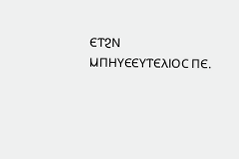ⲈⲦϨⲚ ⲘⲠⲎⲨⲈⲈⲨⲦⲈⲖⲒⲞⲤ ⲠⲈ.